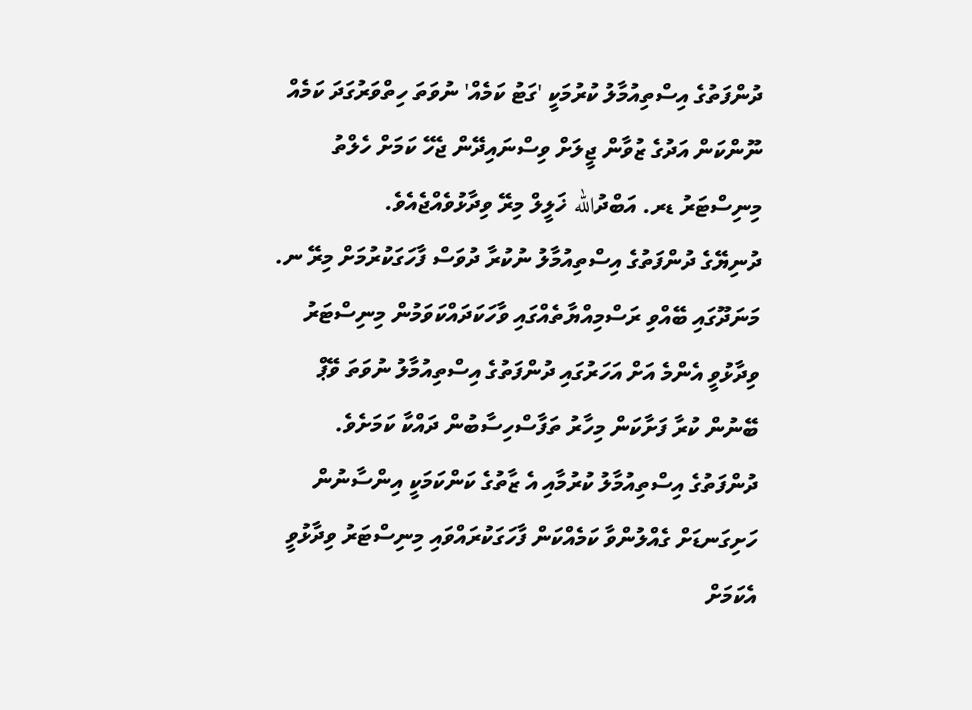ދުންފަތުގެ އިސްތިއުމާލު ކުރުމަކީ 'ގަޓު ކަމެއް' ނުވަތަ ހިތްވަރުގަދަ ކަމެއް ނޫންކަން އަދުގެ ޒުވާން ޖީލަށް ވިސްނައިދޭން ޖެހޭ ކަމަށް ހެލްތު މިނިސްޓަރު ޑރ. އަބްދުالله ޚަލީލް މިރޭ ވިދާޅުވެއްޖެއެވެ.
ދުނިޔޭގެ ދުންފަތުގެ އިސްތިއުމާލު ނުކުރާ ދުވަސް ފާހަގަކުރުމަށް މިރޭ ނ. މަނަދޫގައި ބޭއްވި ރަސްމިއްޔާތެއްގައި ވާހަކަދައްކަވަމުން މިނިސްޓަރު ވިދާޅުވީ އެންމެ އަށް އަހަރުގައި ދުންފަތުގެ އިސްތިއުމާލު ނުވަތަ ވޭޕް ބޭނުން ކުރާ ފަށާކަން މިހާރު ތަފާސްހިސާބުން ދައްކާ ކަމަށެވެ.
ދުންފަތުގެ އިސްތިއުމާލު ކުރުމާއި އެ ޒާތުގެ ކަންކަމަކީ އިންސާނުން ހަށިގަނޑަށް ގެއްލުންވާ ކަމެއްކަން ފާހަގަކުރައްވައި މިނިސްޓަރު ވިދާޅުވީ އެކަމަށް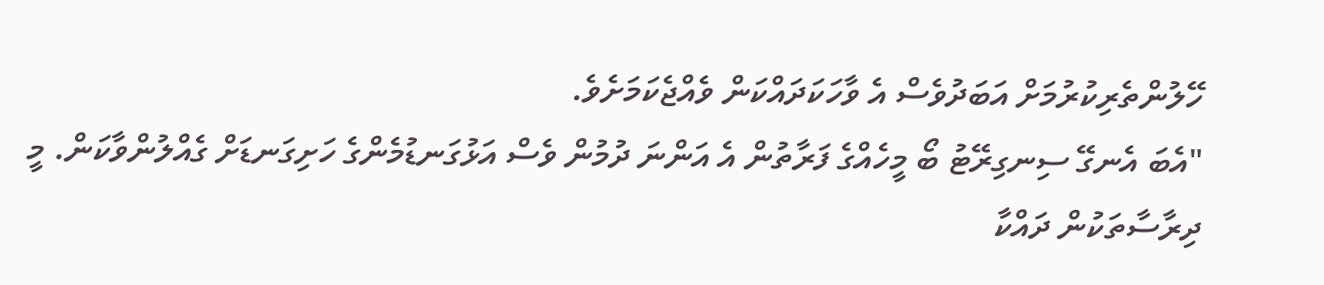ހޭލުންތެރިކުރުމަށް އަބަދުވެސް އެ ވާހަކަދައްކަން ވެއްޖެކަމަށެވެ.
"އެބަ އެނގޭ ސިނގިރޭޓު ބޯ މީހެއްގެ ފަރާތުން އެ އަންނަ ދުމުން ވެސް އަޅުގަނޑުމެންގެ ހަށިގަނޑަށް ގެއްލުންވާކަން. މީ ދިރާސާތަކުން ދައްކާ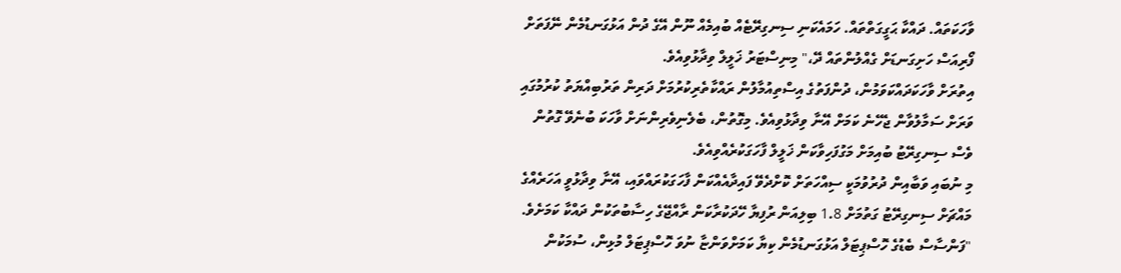ވާހަކަތައް. ދައްކާ ޙަގީގަތްތައް. ހަމައެކަނި ސިނގިރޭޓެއް ބުއިމެއް ނޫން އޭގެ ދުން އަޅުގަނޑުމެން ނޭފަތަށް ފޯރިއަސް ހަށިގަނޑަށް ގެއްލުންތައް ދޭ،" މިނިސްޓަރު ޚަލީލް ވިދާޅުވިއެވެ.
އިތުރަށް ވާހަކަދައްކަވަމުން، ދުންފަތުގެ އިސްތިއުމާލުން ރައްކާތެރިކުރުމަށް ދަރިން ތަރުބިއްޔަތު ކުރުމުގައި ވަރަށް ސަމާލުވާން ޖެހޭނެ ކަމަށް އޭނާ ވިދާޅުވިއެވެ. މިގޮތުން، ބެލެނިވެރިންނަށް ވާހަކަ ބުނެވޭ ގޮތުން ވެސް ސިނގިރޭޓު ބުއިމަށް މަގުފަހިވާކަން ޚަލީލް ފާހަގަކުރެއްވިއެވެ.
މި ނުބައި ވަބާއިން ދުރުވުމަކީ ސިއްހަތަށް ކޮށްދެވޭ ފައިދާއެއްކަން ފާހަގަކުރައްވައި، އޭނާ ވިދާޅުވީ އަހަރެއްގެ މައްޗަށް ސިނގިރޭޓު ގަތުމަށް 1.8 ބިލިއަން ރުފިޔާ ހޭދަކުރާކަން ރާއްޖޭގެ ހިސާބުތަކުން ދައްކާ ކަމަށެވެ.
"ފަންސާސް ބެޑުގެ ހޮސްޕިޓަލް އަޅުގަނޑުމެން ކިޔާ ކަމަށްވަންޏާ ނުވަ ހޮސްޕިޓަލް މުޅިން، ސުމަކުން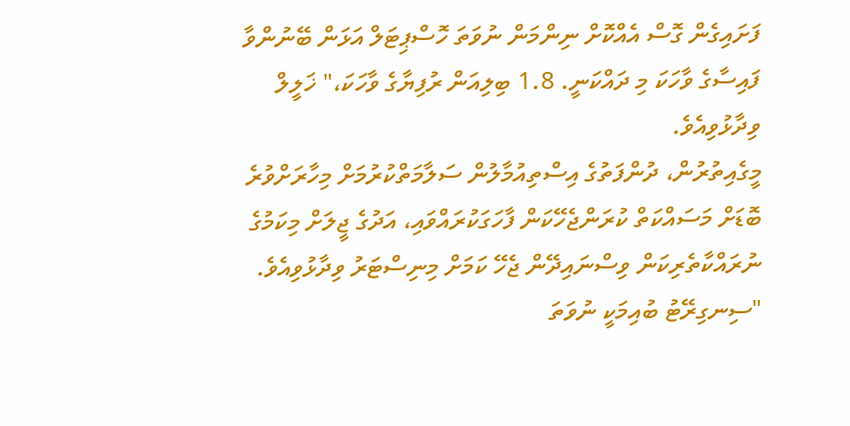ފަށައިގެން ގޮސް އެއްކޮށް ނިންމަން ނުވަތަ ހޮސްޕިޓަލް އަޅަން ބޭނުންވާ ފައިސާގެ ވާހަކަ މި ދައްކަނީ. 1.8 ބިލިއަން ރުފިޔާގެ ވާހަކަ،" ޚަލީލް ވިދާޅުވިއެވެ.
މީގެއިތުރުން، ދުންފަތުގެ އިސްތިއުމާލުން ސަލާމަތްކުރުމަށް މިހާރަށްވުރެ ބޮޑަށް މަސައްކަތް ކުރަންޖެހޭކަން ފާހަގަކުރައްވައި، އަދުގެ ޖީލަށް މިކަމުގެ ނުރައްކާތެރިކަން ވިސްނައިދޭން ޖެހޭ ކަމަށް މިނިސްޓަރު ވިދާޅުވިއެވެ.
"ސިނގިރޭޓު ބުއިމަކީ ނުވަތަ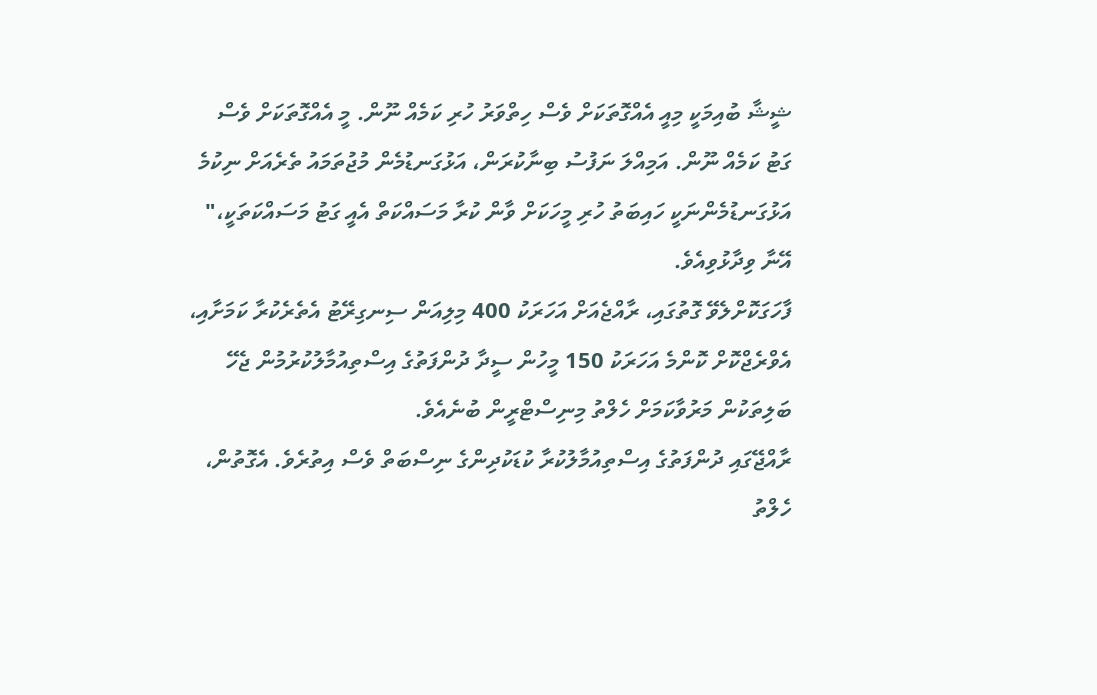ޝީޝާ ބުއިމަކީ މިއީ އެއްގޮތަކަށް ވެސް ހިތްވަރު ހުރި ކަމެއް ނޫން. މީ އެއްގޮތަކަށް ވެސް ގަޓު ކަމެއް ނޫން. އަމިއްލަ ނަފުސު ބިނާކުރަން، އަޅުގަނޑުމެން މުޖުތަމައު ތެރެއަށް ނިކުމެ އަޅުގަނޑުމެންނަކީ ހައިބަތު ހުރި މީހަކަށް ވާން ކުރާ މަސައްކަތް އެއީ ގަޓު މަސައްކަތަކީ،" އޭނާ ވިދާޅުވިއެވެ.
ފާހަގަކޮށްލެވޭ ގޮތުގައި، ރާއްޖެއަށް އަހަރަކު 400 މިލިއަން ސިނގިރޭޓު އެތެރެކުރާ ކަމަށާއި، އެވްރެޖްކޮށް ކޮންމެ އަހަރަކު 150 މީހުން ސީދާ ދުންފަތުގެ އިސްތިއުމާލުކުރުމުން ޖެހޭ ބަލިތަކުން މަރުވާކަމަށް ހެލްތު މިނިސްޓްރީން ބުނެއެވެ.
ރާއްޖޭގައި ދުންފަތުގެ އިސްތިއުމާލުކުރާ ކުޑަކުދިންގެ ނިސްބަތް ވެސް އިތުރެވެ. އެގޮތުން، ހެލްތު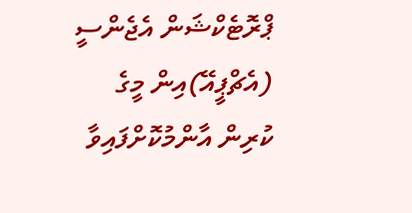ޕްރޮޓެކްޝަން އެޖެންސީ (އެޗްޕީއޭ)އިން މީގެ ކުރިން އާންމުކޮށްފައިވާ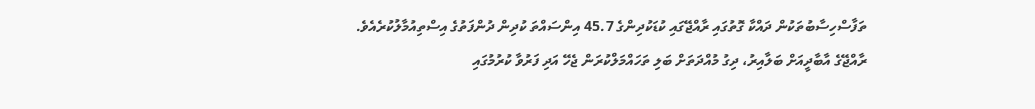ތަފާސްހިސާބުތަކުން ދައްކާ ގޮތުގައި ރާއްޖޭގައި ކުޑަކުދިންގެ 45.7 އިންސައްތަ ކުދިން ދުންފަތުގެ އިސްތިއުމާލުކުރެއެވެ.
ރާއްޖޭގެ އާބާދީއަށް ބަލާއިރު، ދިގު މުއްދަތަށް ބަލި ތަހައްމަލްކުރަން ޖެހޭ އަދި ފަރުވާ ކުރުމުގައި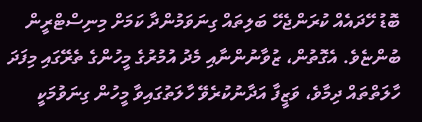ބޮޑު ހޭދައެއް ކުރަންޖެހޭ ބަލިތައް ގިނަވަމުންދާ ކަމަށް މިނިސްޓްރީން ބުންޏެވެ. އެގޮތުން، ޒުވާނުންނާއި މެދު އުމުރުގެ މީހުންގެ ތެރޭގައި މިފަދަ ހާލަތްތައް ދިމާވެ، ވަޒީފާ އަދާނުކުރެވޭ ހާލަތުގައިވާ މީހުން ގިނަވުމަކީ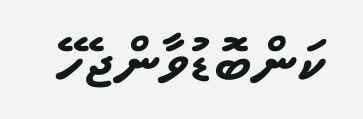ކަންބޮޑުވާންޖެހޭ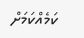ކަމެއްކަމަށް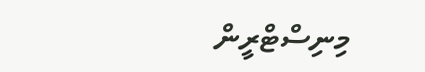މިނިސްޓްރީން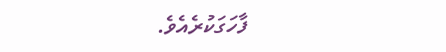ފާހަގަކުރެއެވެ.